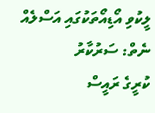ލީކުވި އޯޑިއޯތަކުގައި އަސްލެއް ނެތް: ސަރުކާރު
ކުރީގެ ރައީސް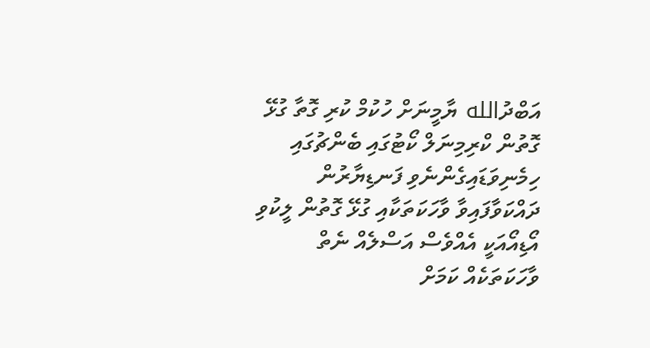އަބްދުالله ޔާމީނަށް ހުކުމް ކުރި ގޮތާ ގުޅޭ ގޮތުން ކްރިމިނަލް ކޯޓުގައި ބެންޗުގައި ހިމެނިވަޑައިގެންނެވި ފަނޑިޔާރުން ދައްކަވާފައިވާ ވާހަކަތަކާއި ގުޅޭ ގޮތުން ލީކުވި އޯޑިއޯއަކީ އެއްވެސް އަސްލެއް ނެތް ވާހަކަތަކެއް ކަމަށް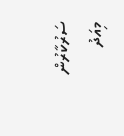ސަރުކާރުން މިއަދު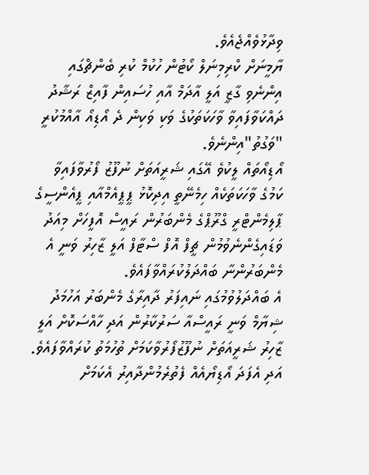ވިދާޅުވެއްޖެއެވެ.
ޔާމީނަށް ކްރިމިނަލް ކޯޓުން ހުކުމް ކުރި ބެންޗްގައި އިންނެވި ގާޒީ އަލީ އާދަމް އާއި ހުސައިން ފާއިޒް ރަޝާދު ދައްކަވާފައިވާ ވާހަކަތަކުގެ ވަކި ވަކިން ދެ އޯޑިއޯ އާއްމުކުރީ "ވަގުތު"އިންނެވެ.
އޯޑިއޯތައް ލީކުވެ އޭގައި ޝަރީއަތަށް ނުފޫޒު ފޯރުވާފައިވާ ކަމުގެ ވާހަކަތަކެއް ހިމެނޭތީ އިދިކޮޅު ޕީޕީއެމްއާއި ޕީއެންސީގެ ޕާލިމެންޓްރީ ގްރޫޕްގެ މެންބަރުން ރައީސް އޮފީހަށް މިއަދު ވަޑައިގެންނެވުމުން ޗީފް އޮފް ސްޓާފް އަލީ ޒާހިރު ވަނީ އެ މެންބަރުންނާ ބައްދަލުކުރައްވާފައެވެ.
އެ ބައްދަލުވުމުގައި ނައިފަރު ދާއިރާގެ މެންބަރު އަހުމަދު ޝިޔާމް ވަނީ ރައީސްއާ ސަރުކާރުން އަދި ހާއްސަކޮށް އަލީ ޒާހިރު ޝަރީއަތަށް ނުފޫޒުފޯރުވާކަމަށް ތުހުމަތު ކުރައްވާފައެވެ. އަދި އެފަދަ އޯޑިޔޯއެއް ފެތުރެމުންދާއިރު އެކަމަށް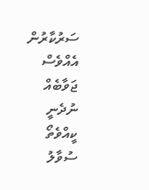ސަރުކާރުން އެއްވެސް ޖަވާބެއް ނުދެނީ ކީއްވެތޯ ސުވާލު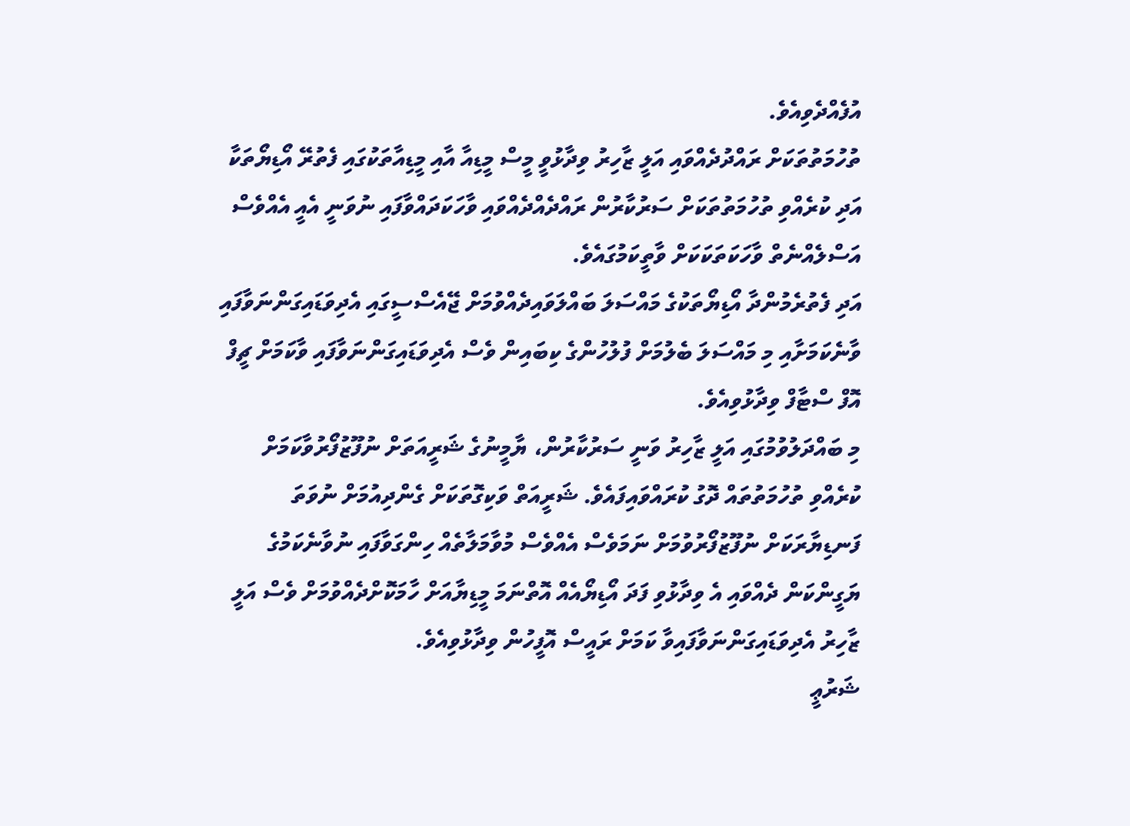އުފެއްދެވިއެވެ.
ތުހުމަތުތަކަށް ރައްދުދެއްވައި އަލީ ޒާހިރު ވިދާޅުވީ މީސް މީޑިއާ އާއި މީޑިއާތަކުގައި ފެތުރޭ އޯޑިޔޯތަކާ އަދި ކުރެއްވި ތުހުމަތުތަކަށް ސަރުކާރުން ރައްދެއްދެއްވައި ވާހަކަދައްވާފައި ނުވަނީ އެއީ އެއްވެސް އަސްލެއްނެތް ވާހަކަތަކަކަށް ވާތީކަމުގައެވެ.
އަދި ފެތުރެމުންދާ އޯޑިޔޯތަކުގެ މައްސަލަ ބައްލަވައިދެއްވުމަށް ޖޭއެސްސީގައި އެދިވަޑައިގަންނަވާފައި ވާނެކަމަށާއި މި މައްސަލަ ބެލުމަށް ފުލުހުންގެ ކިބައިން ވެސް އެދިވަޑައިގަންނަވާފައި ވާކަމަށް ޗީފް އޮފް ސްޓާފް ވިދާޅުވިއެވެ.
މި ބައްދަލުވުމުގައި އަލީ ޒާހިރު ވަނީ ސަރުކާރުން، ޔާމީނުގެ ޝަރީއަތަށް ނުފޫޒުފޯރުވާކަމަށް ކުރެއްވި ތުހުމަތުތައް ދޮގު ކުރައްވައިފައެވެ. ޝަރީއަތް ވަކިގޮތަކަށް ގެންދިއުމަށް ނުވަތަ ފަނޑިޔާރަކަށް ނުފޫޒުފޯރުވުމަށް ނަމަވެސް އެއްވެސް މުވާމަލާތެއް ހިންގަވާފައި ނުވާނެކަމުގެ ޔަގީންކަން ދެއްވައި އެ ވިދާޅުވި ފަދަ އޯޑިޔޯއެއް އޮތްނަމަ މީޑިޔާއަށް ހާމަކޮށްދެއްވުމަށް ވެސް އަލީ ޒާހިރު އެދިވަޑައިގަންނަވާފައިވާ ކަމަށް ރައީސް އޮފީހުން ވިދާޅުވިއެވެ.
ޝަރުޢީ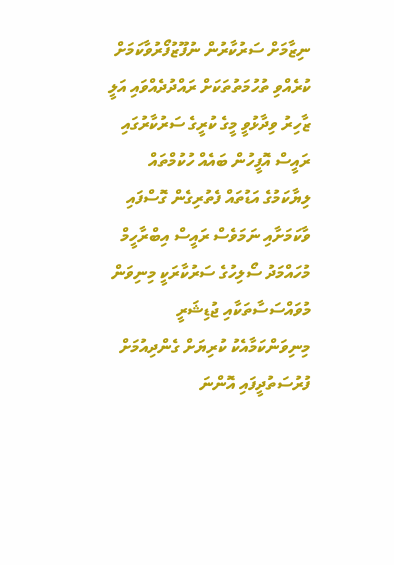ނިޒާމަށް ސަރުކާރުން ނުފޫޒުފޯރުވާކަމަށް ކުރެއްވި ތުހުމަތުތަކަށް ރައްދުދެއްވައި އަލީ ޒާހިރު ވިދާޅުވީ މީގެ ކުރީގެ ސަރުކާރުގައި ރައީސް އޮފީހުން ބައެއް ހުކުމްތައް ލިޔާކަމުގެ އަޑުތައް ފެތުރިގެން ގޮސްފައި ވާކަމަށާއި ނަމަވެސް ރައީސް އިބްރާހީމް މުހައްމަދު ސޯލިހުގެ ސަރުކާރަކީ މިނިވަން މުވައްސަސާތަކާއި ޖުޑިޝަރީ މިނިވަންކަމާއެކު ކުރިޔަށް ގެންދިއުމަށް ފުރުސަތުދީފައި އޮންނަ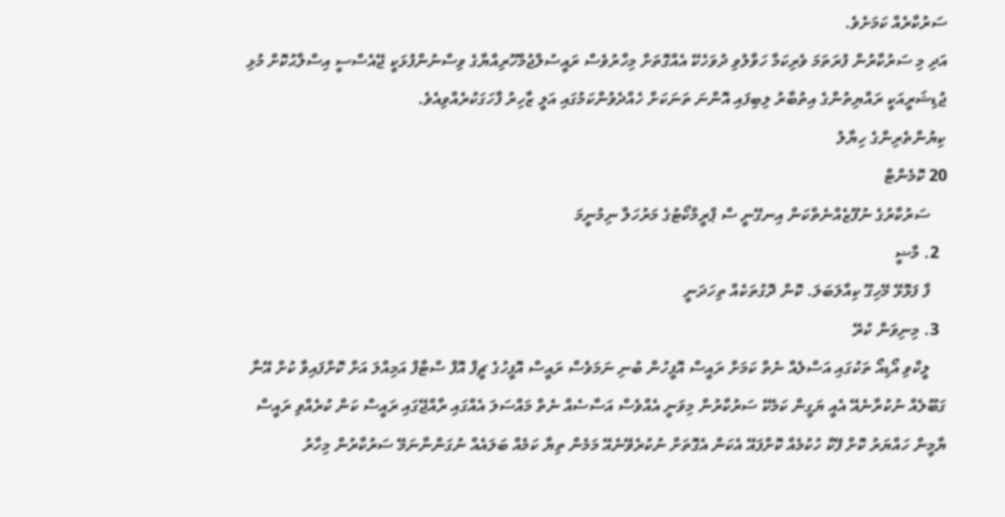ސަރުކާރެއް ކަމަށެވެ.
އަދި މި ސަރުކާރުން ފުރަތަމަ ވެރިކަމާ ހަވާލުވި ދުވަހެކޭ އެއްގޮތަށް މިހާރުވެސް ރައީސުލްޖުމްހޫރިއްޔާގެ ވިސްނުންފުޅަކީ ޖޭއެސްސީ އިސްލާޙުކޮށް މުޅި ޖުޑިޝަރީއަކީ ރައްޔިތުންގެ އިތުބާރު ލިބިފައި އޮންނަ ތަނަކަށް ހެއްދެވުންކަމުގައި އަލީ ޒާހިރު ފާހަގަކުރެއްވިއެވެ.
ކިޔުންތެރިންގެ ހިޔާލު
20 ކޮމެންޓް
    ސަރުކާރުގެ ނުފޫޒެއްނެތްކަން އިނގޭނީ ސް ޕްރީމްކޯޓުގެ މަރުހަލާ ނިމުނީމަ
  2. މާޟީ
    ފާ ފަޅޮޅޭ މޭހިގޫ ކިއާލަބަލަ. ކޮން ދޮގުތަކެއް ތިހަދަނީ
  3. މިނިވަން ކުރޭ
    ލީކްވި އޯޑިއޯ ތަކުގައި އަސްލެއް ނެތް ކަމަށް ރައީސް އޮފީހުން ބުނި ނަމަވެސް ރައީސް އޮފީހުގެ ޗީފް އޮފް ސްޓާފް އަމިއްލަ އަށް ކޮށްފައިވާ ކުށް އޭނާ ގަބޫލެއް ނުކުރާނެއޭ އެއީ ޔަގީން ކަމެކޭ ސަރުކާރުން މިވަނީ އެއްވެސް އަސާސެއް ނެތް މައްސަލަ އެއްގައި ރާއްޖޭގައި ރައީސް ކަން ކުރެއްވި ރައީސް ޔާމީން ހައްޔަރު ކޮށް ފޭކް ހުކުމެއް ކޮށްފައޭ އެކަން އެގޮތަށް ނުކުރެވޭނެއޭ މަމެން ތިޔާ ކަމެއް ބަލައެއް ނުގަންނާނަމޭ ސަރުކާރުން މިހާރު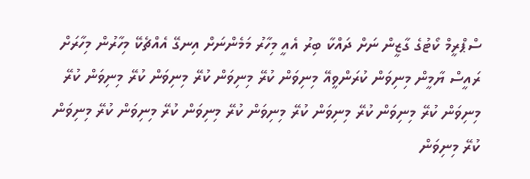ސްޕްރީމް ކޯޓުގެ ގާޒީން ނަށް ދައްކާ ބިރު އެއީ މިހާރު މަމެންނަށް އިނގޭ އެއްޗެކޭ މިހާރުން މިހާރަށް ރައީސް ޔާމީން މިނިވަން ކުރަންވީއޭ މިނިވަން ކުރޭ މިނިވަން ކުރޭ މިނިވަން ކުރޭ މިނިވަން ކުރޭ މިނިވަން ކުރޭ މިނިވަން ކުރޭ މިނިވަން ކުރޭ މިނިވަން ކުރޭ މިނިވަން ކުރޭ މިނިވަން ކުރޭ މިނިވަން ކުރޭ މިނިވަން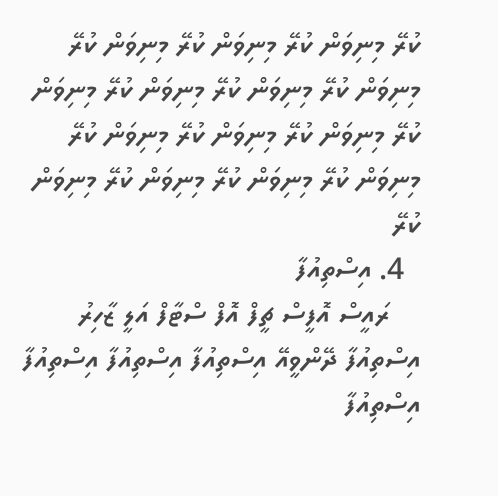ކުރޭ މިނިވަން ކުރޭ މިނިވަން ކުރޭ މިނިވަން ކުރޭ މިނިވަން ކުރޭ މިނިވަން ކުރޭ މިނިވަން ކުރޭ މިނިވަން ކުރޭ މިނިވަން ކުރޭ މިނިވަން ކުރޭ މިނިވަން ކުރޭ މިނިވަން ކުރޭ މިނިވަން ކުރޭ މިނިވަން ކުރޭ މިނިވަން ކުރޭ
  4. އިސްތިއުފާ
    ރައީސް އޮފީސް ޗީފް އޮފް ސްޓާފް އަލީ ޒާހިރު އިސްތިއުފާ ދޭންވީއޭ އިސްތިއުފާ އިސްތިއުފާ އިސްތިއުފާ އިސްތިއުފާ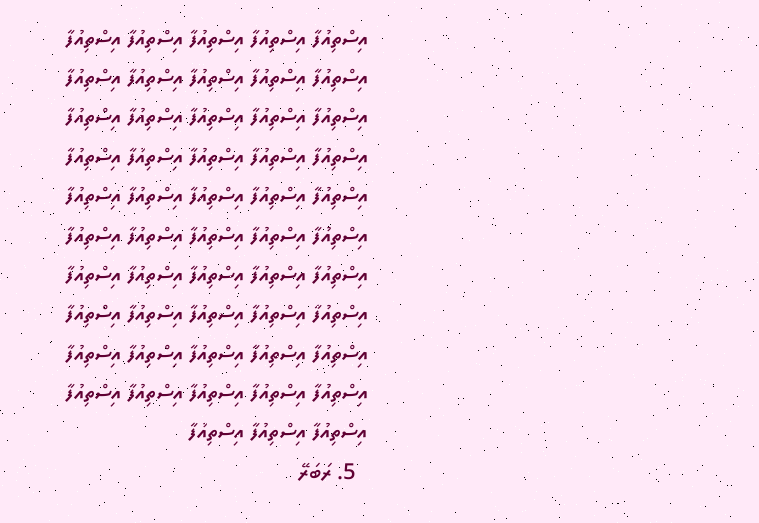އިސްތިއުފާ އިސްތިއުފާ އިސްތިއުފާ އިސްތިއުފާ އިސްތިއުފާ އިސްތިއުފާ އިސްތިއުފާ އިސްތިއުފާ އިސްތިއުފާ އިސްތިއުފާ އިސްތިއުފާ އިސްތިއުފާ އިސްތިއުފާ އިސްތިއުފާ އިސްތިއުފާ އިސްތިއުފާ އިސްތިއުފާ އިސްތިއުފާ އިސްތިއުފާ އިސްތިއުފާ އިސްތިއުފާ އިސްތިއުފާ އިސްތިއުފާ އިސްތިއުފާ އިސްތިއުފާ އިސްތިއުފާ އިސްތިއުފާ އިސްތިއުފާ އިސްތިއުފާ އިސްތިއުފާ އިސްތިއުފާ އިސްތިއުފާ އިސްތިއުފާ އިސްތިއުފާ އިސްތިއުފާ އިސްތިއުފާ އިސްތިއުފާ އިސްތިއުފާ އިސްތިއުފާ އިސްތިއުފާ އިސްތިއުފާ އިސްތިއުފާ އިސްތިއުފާ އިސްތިއުފާ އިސްތިއުފާ އިސްތިއުފާ އިސްތިއުފާ އިސްތިއުފާ އިސްތިއުފާ އިސްތިއުފާ އިސްތިއުފާ އިސްތިއުފާ އިސްތިއުފާ
  5. ރަބަރޭ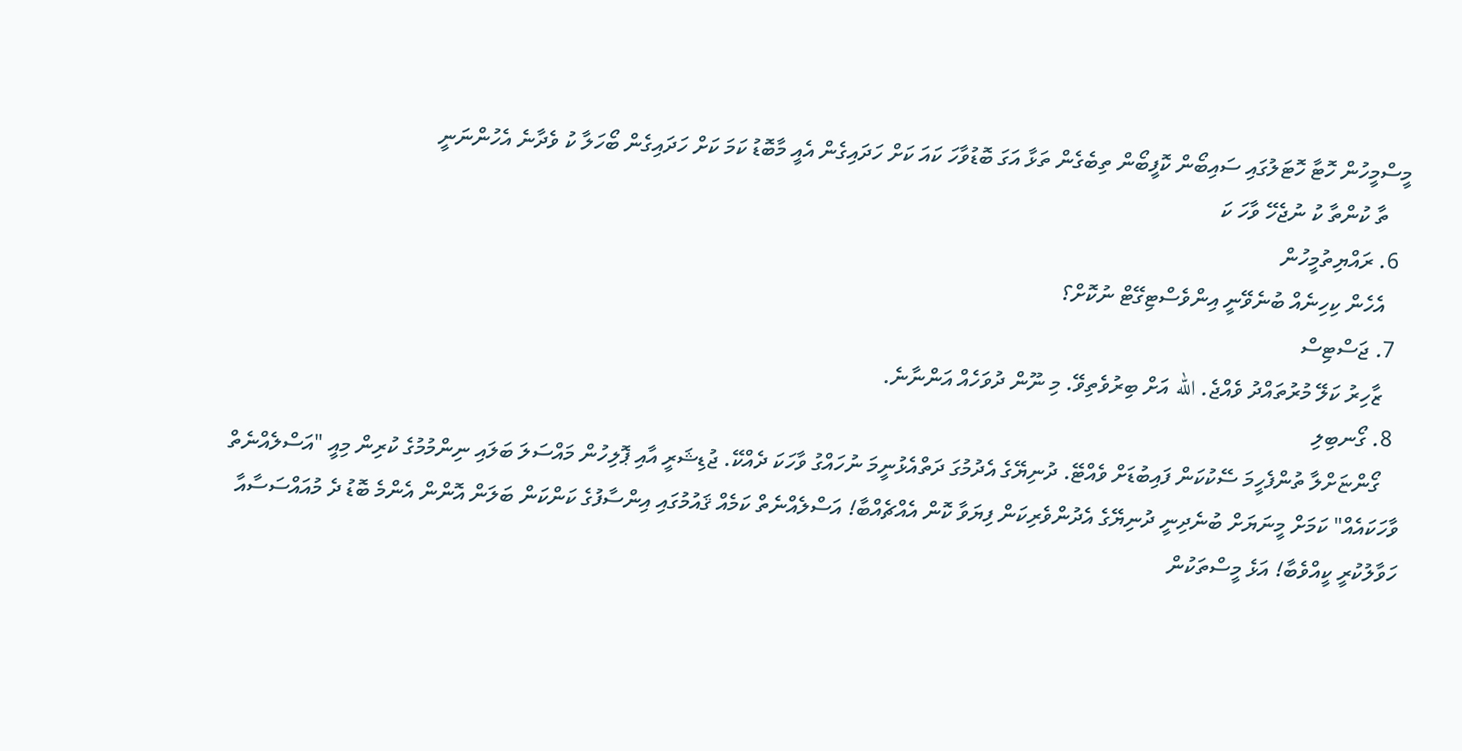މީސްމީހުން ހޮޓާ ހޮޓަލުގައި ސައިބޯން ކޮފީބޯން ތިބެގެން ތަޅާ އަގަ ބޮޑުވާހަ ކައަ ކަށް ހަދައިގެން އެއީ މާބޮޑު ކަމަ ކަށް ހަދައިގެން ބޯހަލާ ކު ވެދާނެ އެހުންނަނީ
    ތާ ކުންތާ ކު ނުޖެހޭ ވާހަ ކަ
  6. ރައްޔިތުމީހުން
    އެހެން ކިހިނެއް ބުނެވޭނީ އިންވެސްޓިގޭޓް ނުކޮށް؟
  7. ޖަސްޓިސް
    ޒާހިރު ކަލޭ މުރުތައްދު ވެއްޖެ. الله އަށް ބިރުވެތިވޭ. މި ނޫން ދުވަހެއް އަންނާނެ.
  8. ގޯނބިލި
    ގޯންޏަށްލާ ތުންފެހީމަ ސޭކުކަން ފައިބުޑަށް ވެއްޓޭ. ދުނިޔޭގެ އެދުމުގަ ދަތްއެޅުނީމަ ނުހައްގު ވާހަކަ ދެއްކޭ. ޖުޑިޝަރީ އާއި ޕޮލިހުން މައްސަލަ ބަލައި ނިންމުމުގެ ކުރިން މިއީ "އަސްލެއްނެތް ވާހަކައެއް" ކަމަށް މީނަޔަށް ބުނެދިނީ ދުނިޔޭގެ އެދުންވެރިކަން ފިޔަވާ ކޮން އެއްޗެއްބާ! އަސްލެއްނެތް ކަމެއް ޤައުމުގައި އިންސާފުގެ ކަންކަން ބަލަން އޮންން އެންމެ ބޮޑު ދެ މުއައްސަސާއާ ހަވާލުކުރީ ކީއްވެބާ! އަޅެ މީސްތަކުން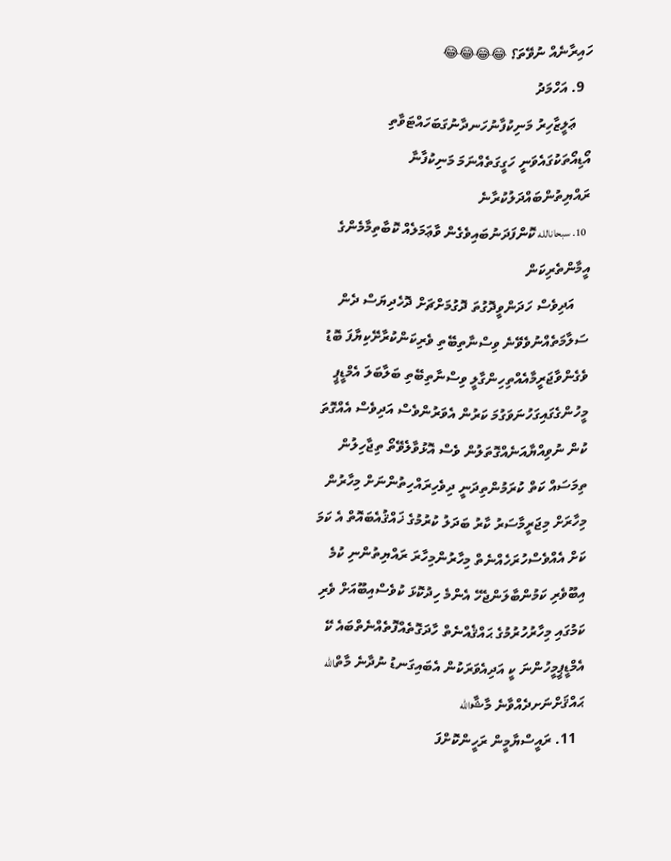ހައިރާނެއް ނުވޭތަ؟ 😂😂😂😂
  9. އަހްމަދު
    ޢަލީޒާހިރު މަނިކުފާނުހަނދާނުގަބަހައްޓަވާތި އޯޑިއޯތަކުގައެވަނީ ހަގީގަތެއްނަމަ މަނިކުފާނާ ރައްޔިތުންބައްދަލުކުރާނެ
  10. سبحانالله ކޮންފަދަނުބައިވެގެން ވާޢަމަލެއް ކޮބާތިމާމެންގެ އީމާންތެރިކަން
    އަދިވެސް ހަދަންވީދޮގުތަ ދޮގުމަށްޗަށް ދޮހެދިޔަސް ދެން ސަލާމަތެއްނުވެވޭނެ ވިސްނާތިބޭތި ވެރިކަންކުރާށޭކިޔާފަ ބޮޑު ވެގެންވާޖަރީމާއެއްތިހިންގާލީ ވިސްނާތިބޭތި ބަލާބަލަ އެމްޑީޕީ މީހުންގެގައިގަހުނަވަގުމަ ކަރުން އެވަރުންވެސް އަދިވެސް އެއްގޮތަ ކުން ނުވިއްޔާއަނެއްގޮތަލުން ވެސް އޮޅުވާލެވޭތޯ ތިޖާހިލުން ތިމަސައް ކަތް ކުރަމުންތިދަނީ ދިވެހިރައްހިތުންނަށް މިހާރުން މިހާރަށް މިޖަރީމާސަރު ކާރު ބަދަލު ކުރުމުގެ ޚައްޤުއެބައޮތް އެ ކަމަ ކަށް އެއްވެސްހުރަހެއްނެތް މިހާރުންމިހާރަ ރައްޔިތުންނި ކުމެ އިބޫވެރި ކަމުންބާލަންޖެހޭ އެންމެ ހިދުކޮޅަ ކުވެސްއިބޫއަށް ވެރި ކަމުގައި މިހާރުހުރުމުގެ ޙައްޤެއްނެތް ހާދަގޮތެއްފޮތެއްނެތްބައެ ކޭ އެމްޑީޕީމީހުންނަ ކީ އަދިއެވަރަކުން އެބައިގަނޑު ނުދާނެ މާތްالله ޙައްޤަށްނަށދެއްވާނެ މާޝާالله
  11. ރައީސްޔާމީން ރަހީންކޮށްފަ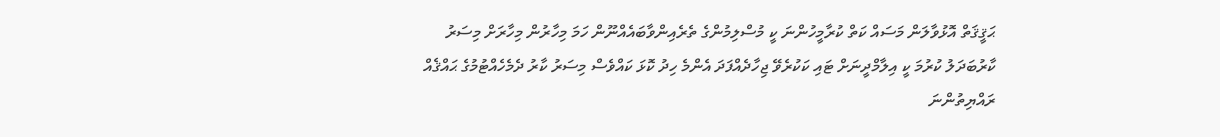ޙަޤީޤަތް އޮޅުވާލަން މަސައް ކަތް ކުރާމީހުންނަ ކީ މުސްލިމުންގެ ތެރެއިންވާބައެއްނޫން ހަމަ މިހާރުން މިހާރަށް މިސަރު ކާރުބަދަލު ކުރުމަ ކީ އިލާމްދީނަށް ޓައި ކަކުރެވޭ ޖިހާދެއްފަދަ އެންމެ ހިދު ކޮޅަ ކައްވެސް މިސަރު ކާރު ދެމެހެއްޓުމުގެ ޙައްޤެއް ރައްޔިތުންނަ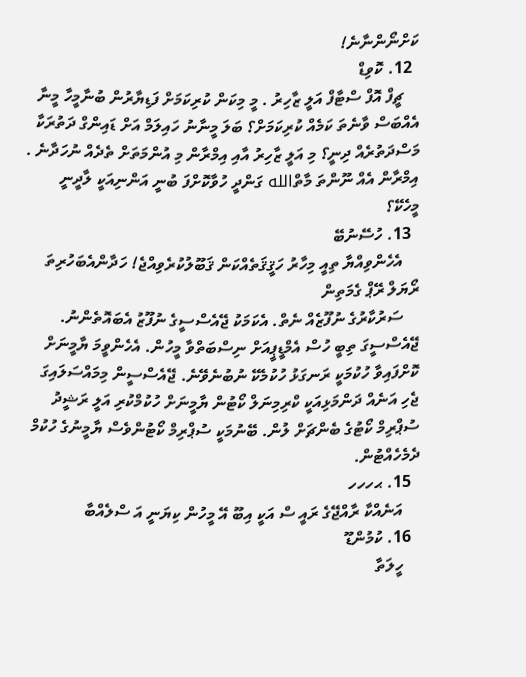ކަށްނޯންނާނެ!
  12. ކޮވިޑް
    ޗީފް އޮފް ސްޓާފް އަލީ ޒާހިރު . މީ މިކަން ކުރިކަމަށް ފަޑިޔާރުން ބުނާމީހާ މީނާ އެއްބަސް ވާނެތަ ކަމެއް ކުރިކަމަށް؟ ބަލަ މީނާނު ހައިލަމް އަށް ޑައިންގް ދަތުރަކާ މަސްދަތުރެއް ދިނީ؟ މި އަލީ ޒާހިރު އާއި އިމްރާން މި އުންމަތަށް ތެދެއް ނުހަދާނެ . އިމްރާން އެއް ނޫންތަ މާތްالله ގަންދީ ހުވާކޮށްފަ ބުނީ އަންނިއަކީ ލާދީނީ މީހެކޭ؟
  13. ހުސޭނުބޭ
    އެހެންވިއްޔާ ތިއީ މިހާރު ހަޤީޤަތެއްކަން ޤަބޫލުކުރެވިއްޖެ! ހަދާންއެބަހުރިތަ ރޯޔަލް ރޭޕް ގެމަތިން
    ސަރުކާރުގެ ނުފޫޒެއް ނެތް. އެކަމަކު ޖޭއެސްސީގެ ނުފޫޒު އެބައޮތެންނު. ޖޭއެސްސީގަ ތިބީ ހުސް އެމްޑީޕީއަށް ނިސްބަތްވާ މީހުން. އެހެންވީމަ ޔާމީނަށް ކޮށްފައިވާ ހުކުމަކީ ރަނގަޅު ހުކުމެކޭ ނުބުނެވޭނެ. ޖޭއެސްސީން މިމައްސަލައިގަ ޖެހި އަނެއް ދަންމަޅިއަކީ ކްރިމިނަލް ކޯޓުން ޔާމީނަށް ހުކުމްކުރި އަލީ ރަޝީދު ސުޕްރިމް ކޯޓުގެ ބެންޗަށް ލުން. ބޭނުމަކީ ސުޕްރިމް ކޯޓުންވެސް ޔާމީނުގެ ހުކުމް ދެމެހެއްޓުން.
  15. ޙހހހ
    އަނެއްކާ ރާއްޖޭގެ ރައީ ސް އަކީ އިބޫ އޭ މީހުން ކިޔަނީ އަ ސްލެއްބާ
  16. ކުމުންޑޫ
    ހީލަތާ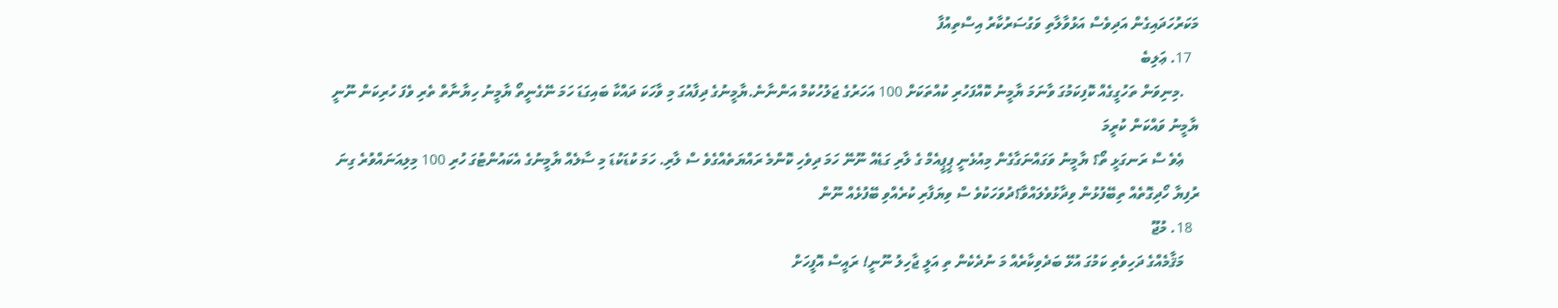މަކަރުހަދައިގެން އަދިވެސް އަޅުވާލާތި ވަގުސަރުކާރު އިސްތިއުފާ
  17. ޢަލިބެ
    .މިނިވަން ތަހުގީގެއް ކޮފިކަމުގަ ވާނަމަ ޔާމީނު ކޮއްފަހުރި ކުއްތަކަށް 100 އަހަރުގެ ޖަލުހުކުމް އަންނާނެ.ޔާމީނުގެ ދިފާއުގަ މި ވާހަކަ ދައްކާ ބައިގަޑަ ހަމަ ނޭގެނީތޯ ޔާމީނު ހިޔާނާތް ތެރި ވެފަ ހުރިކަން ނޫނީ ޔާމީނު ވައްކަން ކުރީމަ
    ޢެވެ ސް ރަނގަޅީ ތޯ؟ ޔާމީނު ވަގައްނަގާގެން މިއުޅެނީ ޕީޕީއެމް ގެ ލާރި ގަޑެއް ނޫނޭ ހަމަ ދިވެހި ކޮންމެ ރައްޔަތެއްގެވެ ސް ލާރި. ހަމަ ކުޑަކުޑަ މި ސާލެއް ޔާމީނުގެ އެކައުންޓުގަ ހުރި 100 މިލިއަނައްވުރެ ގިނަ ރުފިޔާ ހޯދިގޮތެއް ތިބޭފުޅުން ވިދާޅުވެލައްވާ؟ދުވަހަކުވެ ސް ވިޔަފާރި ކުރެއްވި ބޭފުޅެއް ނޫން
  18. މުޖޫ
    މަޤާމެއްގެ ދަހިވެތި ކަމުގަ އުޅޭ ބަދެވިކާރެއް މަ ނުދެކެން ތި އަލީ ޖާހިލު ނޫނީ! ރައީސް އޮފީހަށް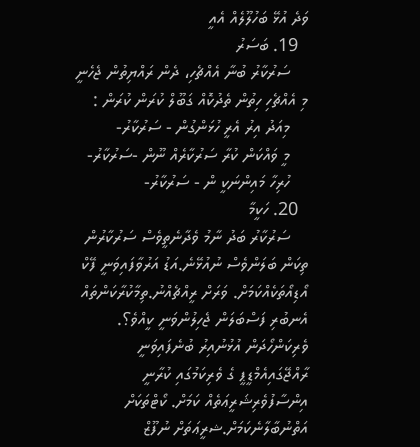ވަދެ އުޅޭ ބަހުލޫލެއް އެއީ
  19. ބަސަރު
    ސަރުކާރު ބުނާ އެއްޗެހި، ދެން ރައްޔިތުން ޖެހެނީ މި އެއްޗެހި ހިތުން ތެދުކޮއް ގަބޫލް ކުރަން ކުރަން :
    މިއަދު އިރު އެރީ ހުޅަންގުން - ސަރުކާރު-
    މީ ވައްކަން ކުރާ ސަރުކާރެއް ނޫން -ސަރުކާރު-
    ހުރިހާ މައިންނަކީ ން - ސަރުކާރު-
  20. ހަކީމާ
    ސަރުކާރު ބަދު ނާމު ވެދާނެތީވެސް ސަރުކާރުން ތިކަން ބަލަންވެސް ނުއުޅޭނެ.އަޑު އަރުވާފައިވަނީ ފޭކް އޯޑިއޯތަކެއްކަމަށް. ވަރަށް ރީއްޗެއްނު.ތިމާކުރާކަންތައް އެނބުރި ފަސްބަލަން ޖެހިލުންވަނީ ކީއްވެ؟. ވެރިކަންހޯދަން އުޅުނުއިރު ބުނެފައިވަނީ ރާއްޖޭގައިއެމްޑީޕީ ގެ ވެރިކަމުގައި ކުރާނީ އިންސާފުވެރިޝަރީޢަތެއް ކަމަށް. ކޯޓްތަކަށް އަތްނުބާލާނެކަމަށް.ޝރީޢަތަށް ނުފޫޒް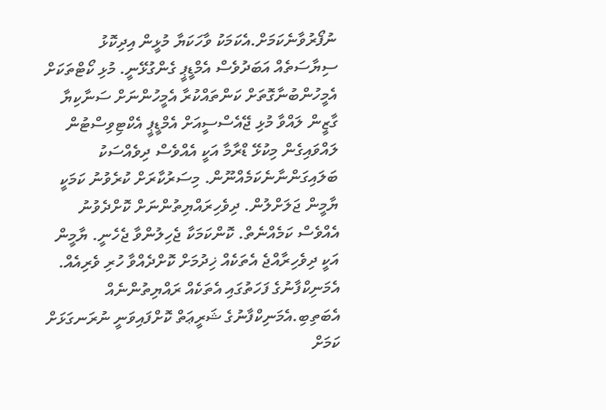ނުފޯރުވާނެކަމަށް.އެކަމަކު ވާހަކަޔާ މުޅީން އިދިކޮޅު ސިޔާސަތެއް އަބަދުވެސް އެމްޑީޕީ ގެންގުޅޭނީ. މުޅި ކޯޓްތަކަށް އެމީހުންބުނާގޮތަށް ކަންތައްކުރާ އެމީހުންނަށް ސަނާކިޔާ ގާޒީން ލައްވާ މުޅި ޖޭއެސްސީއަށް އެމްޑީޕީ އެކްޓިވިސްޓުން ލައްވައިގެން މިކުޅޭ ޑްރާމާ އަކީ އެއްވެސް ދިވެއްސަކު ބަލައިގަންނާނެކަމެއްނޫން. މިސަރުކާރަށް ކުރެވުނު ކަމަކީ ޔާމީން ޖަލަށްލުން. ދިވެހިރައްޔިތުންނަށް ކޮށްދެވުނު އެއްވެސް ކަމެއްނެތް. ކޮންކަމަކާ ޖެހިލުންވާ ޖެހެނީ. ޔާމީން އަކީ ދިވެހިރާއްޖެ އެތަކެއް ޚިދުމަށް ކޮށްދެއްވާ ހުރި ވެރިއެއް. އެމަނިކްފާނުގެ ފަހަތުގައި އެތަކެއް ރައްޔިތުންނެއް އެބަތިބި.އެމަނިކްފާނުގެ ޝަރީޢަތް ކޮށްފައިވަނީ ނުރަނގަޅަށް ކަމަށް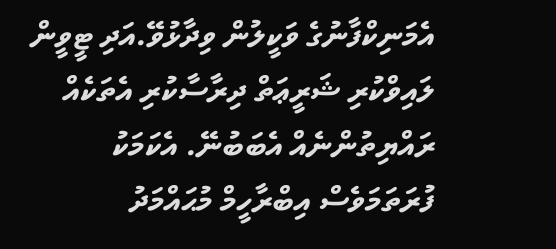އެމަނިކްފާނުގެ ވަކީލުން ވިދާޅުވޭ.އަދި ޓީވީން ލައިވްކުރި ޝަރީޢަތް ދިރާސާކުރި އެތަކެއް ރައްޔިތުންނެއް އެބަބުނޭ. އެކަމަކު ފުރަތަމަވެސް އިބްރާހީމް މުޙައްމަދު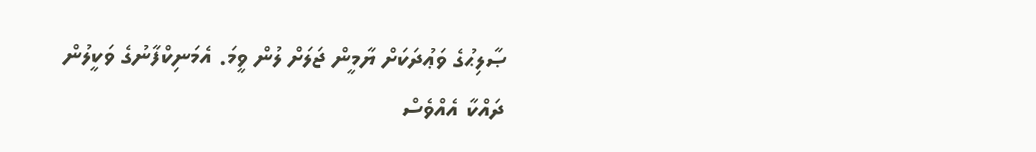ޞާލިޙުގެ ވަޢުދަކަށް ޔާމީން ޖަލަށް ލުން ވީމަ. އެމަނިކްފާނުގެ ވަކީލުން ދައްކާ އެއްވެސް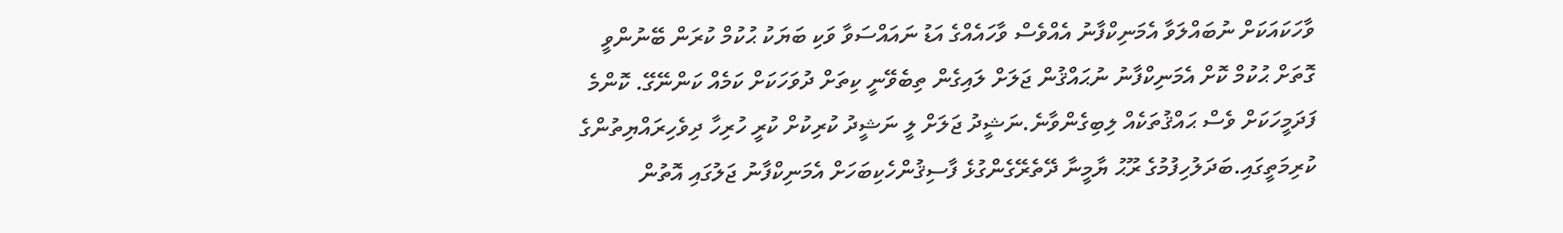ވާހަކައަކަށް ނުބައްލަވާ އެމަނިކްފާނު އެއްވެސް ވާހައެއްގެ އަޑު ނައައްސަވާ ވަކި ބަޔަކު ޙުކުމް ކުރަން ބޭނުންވީ ގޮތަށް ޙުކުމް ކޮށް އެމަނިކްފާނު ނުޙައްޤުން ޖަލަށް ލައިގެން ތިބެވޭނީ ކިތަށް ދުވަހަކަށް ކަމެއް ކަންނޭގޭ. ކޮންމެ ފަދަމީހަކަށް ވެސް ޙައްޤުތަކެއް ލިބިގެންވާނެ.ނަޝީދު ޖަލަށް ލީ ނަޝީދު ކުރިކުށް ކުރީ ހުރިހާ ދިވެހިރައްޔިތުންގެ ކުރިމަތީގައި.ބަދަލުހިފުމުގެ ރޫޙު ޔާމީނާ ދޭތެރޭގެންގުޅެ ފާސިޤުންހެކިބަހަށް އެމަނިކްފާނު ޖަލުގައި އޮތުން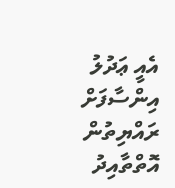އެއީ ޢަދުލު އިންސާފަށް ރައްޔިތުން އޮތްތާއިދު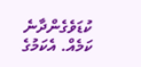ކުޑަވެގެންދާނެ ކަމެއް. އެކަމުގެ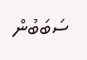ސަބަބުން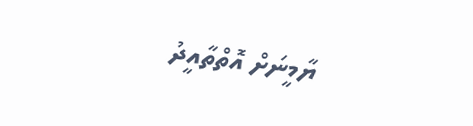ޔާމީނަށް އޮތްތާއީދު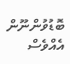ބޮޑުވުންނޫން އެއްވެސް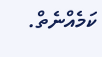ކަމެއްނެތް.